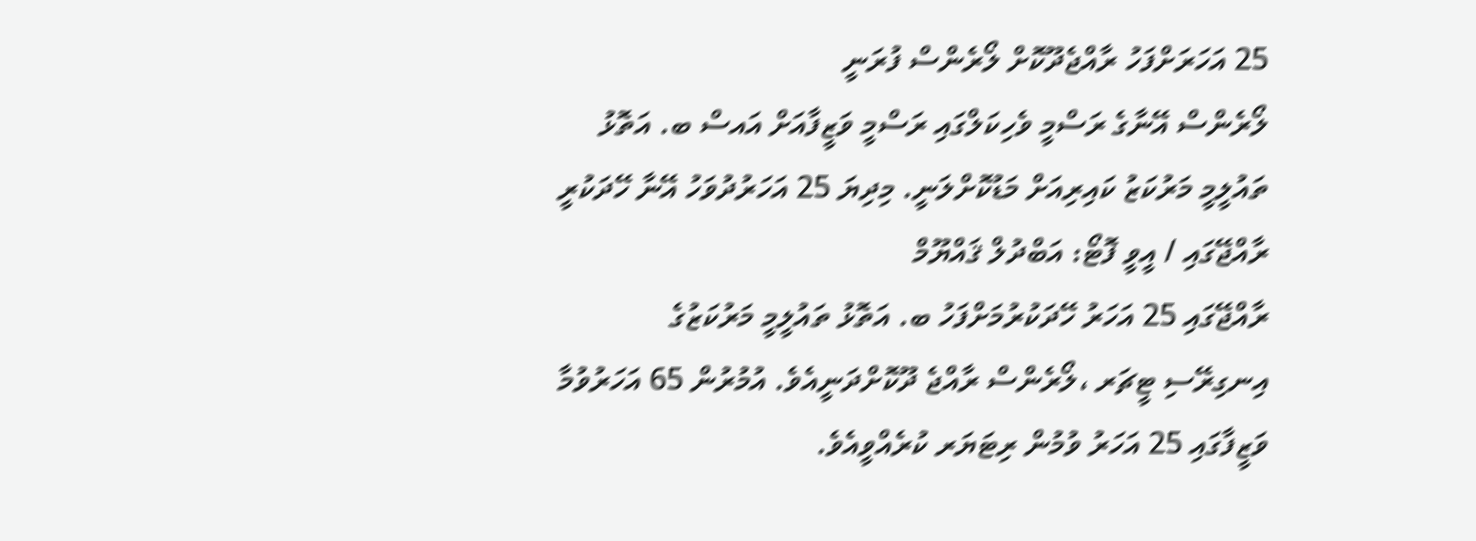25 އަހަރަށްފަހު ރާއްޖެދޫކޮށް ލޯރެންސް ފުރަނީ
ލޯރެންސް އޭނާގެ ރަސްމީ ވެހިކަލްގައި ރަސްމީ ވަޒީފާއަށް އައސް ބ. އަތޮޅު ތައުލީމީ މަރުކަޒު ކައިރިއަށް މަޑުކޮށްލަނީ. މިދިޔަ 25 އަހަރުދުވަހު އޭނާ ހޭދަކުރީ ރާއްޖޭގައި / އީވީ ފޮޓޯ: އަބްދުލް ޤައްޔޫމް
ރާއްޖޭގައި 25 އަހަރު ހޭދަކުރުމަށްފަހު ބ. އަތޮޅު ތައުލީމީ މަރުކަޒުގެ އިނގިރޭސި ޓީޗަރ ،ލޯރެންސް ރާއްޖެ ދޫކޮށްދަނީއެވެ. އުމުރުން 65 އަހަރުވުމާ ވަޒީފާގައި 25 އަހަރު ވުމުން ރިޓަޔަރ ކުރެއްވީއެވެ.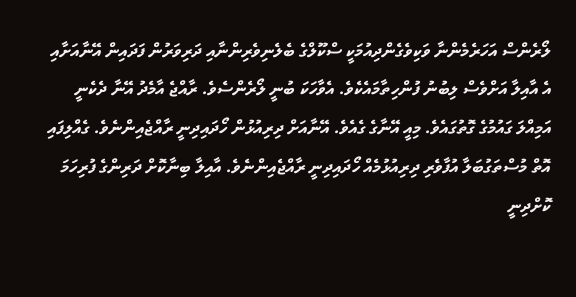ލޯރެންސް އަހަރެމެންނާ ވަކިވެގެންދިއުމަކީ ސްކޫލްގެ ބެލެނިވެރިންނާއި ދަރިވަރުން ފަދައިން އޭނާއަށާއި އެ އާއިލާ އަށްވެސް ލިބުނު ފުންހިތާމައެކެވެ. އެވާހަކަ ބުނީ ލޯރެންސެވެ. ރާއްޖެ އާމެދު އޭނާ ދެކެނީ އަމިއްލަ ގައުމުގެ ގޮތުގައެވެ. މިއީ އޭނާގެ ގެއެވެ. އޭނާއަށް ދިރިއުޅުން ހޯދައިދިނީ ރާއްޖެއިންނެވެ. ގެއްލިފައި އޮތް މުސްތަގުބަލާ އުފާވެރި ދިރިއުޅުމެއް ހޯދައިދިނީ ރާއްޖެއިންނެވެ. އާއިލާ ބިނާކޮށް ދަރިންގެ ފުރިހަމަ ކޮށްދިނީ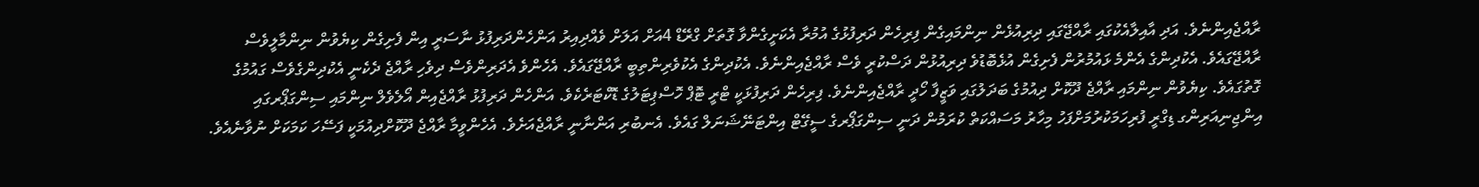ރާއްޖެއިންނެވެ. އަދި އާއިލާއެކުގައި ރާއްޖޭގައި ދިރިއުޅެން ނިންމައިގެން ފިރިހެން ދަރިފުޅުގެ އުމުރާ އެކަށީގެންވާ ގޮތަށް ގްރޭޑް 4އަށް އަލަށް ވެއްދިއިރު އަންހެންދަރިފުޅު ނާސަރީ އިން ފެށިގެން ކިޔެވުން ނިންމާލީވެސް ރާއްޖޭގައެވެ. އެކުދިންގެ އެންމެ ޅައުމުރުން ފެށިގެން އުޅެބޮޑުވެ ދިރިއުޅުން ދަސްކުރީ ވެސް ރާއްޖެއިންނެވެ. އެކުދިންގެ އެކުވެރިންތިބީ ރާއްޖޭގައެވެ. އެހެންވެ އެދަރިންވެސް ދިވެހި ރާއްޖެ ދެކެނީ އެކުދިންގެވެސް ގައުމުގެ ގޮތުގައެވެ. ކިޔެވުން ނިންމައި ރާއްޖެ ދޫކޮށް ދިއުމުގެ ބަދަލުގައި ވަޒީފާ ހޯދީ ރާއްޖެއިންނެވެ. ފިރިހެން ދަރިފުޅަކީ ޓްރީ ޓޮޕް ހޮސްޕިޓަލުގެ ޑޮކްޓަރެކެވެ. އަންހެން ދަރިފުޅު ރާއްޖެއިން އޯލެވެލް ނިންމައި ސިންގަޕޯރގައި އިންޖިނިއަރިންގ ޑިގްރީ ފުރިހަމަކުރުމަށްފަހު މިހާރު މަސައްކަތް ކުރަމުން ދަނީ ސިންގަޕޯރގެ ސީގޭޓް އިންޓަނޭޝަނަލް ގައެވެ. އެނބުރި އަންނާނީ ރާއްޖެއަށެވެ. އެހެންވީމާ ރާއްޖެ ދޫކޮށްދިއުމަކީ ފަސޭހަ ކަމަކަށް ނުވާނެއެވެ.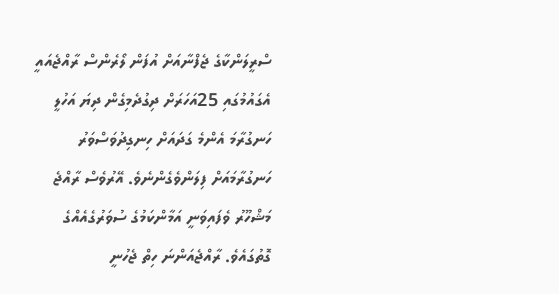ސްރީލަންކާގެ ޖެފްނާއަށް އުފަން ލޯރެންސް ރާއްޖެއައީ އެގައުމުގައި 25އަހަރަށް ދިގުދެމިގެން ދިޔަ އަހުލީ ހަނގުރާމަ އެންމެ ގަދައަށް ހިނގިދުވަސްވަރު ހަނގުރާމައަށް ފިލަންވެގެންނެވެ. އޭރުވެސް ރާއްޖެ މަޝްހޫރު ވެފައިވަނީ އަމާންކަމުގެ ސުވަރުގެއެއްގެ ގޮތުގައެވެ. ރާއްޖެއަންނަ ހިތް ޖެހުނީ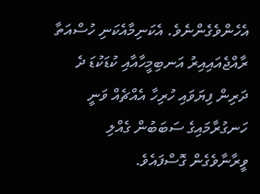އެހެންވެގެންނެވެ. އެކަނިމާއެކަނި ހުސްއަތާ ރާއްޖެއައިއިރު އަނބިމީހާއާއި ކުޑަކުޑަ ދެ ދަރިން ފިޔަވައި ހުރިހާ އެއްޗެއް ވަނީ ހަނގުރާމައިގެ ސަބަބުން ގެއްލި ވީރާނާވެގެން ގޮސްފައެވެ.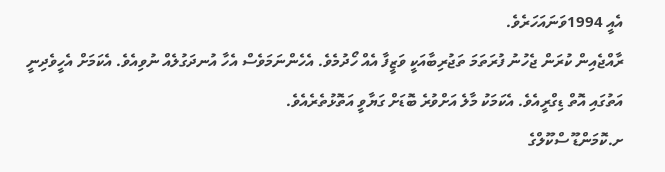އެއީ 1994ވަނައަހަރެވެ.
ރާއްޖެއިން ކުރަން ޖެހުނު ފުރަތަމަ ތަޖުރިބާއަކީ ވަޒީފާ އެއް ހޯދުމެވެ. އެހެންނަމަވެސް އެހާ އުނދަގުލެއް ނުވިއެވެ. އެކަމަށް އެހީވެދިނީ އަތުގައި އޮތް ޑިގްރީއެވެ. އެކަމަކު މާލެ އަށްވުރެ ބޮޑަށް ގަޔާވީ އަތޮޅުތެރެއެވެ.
ށ.ކޮމަންޑޫ ސްކޫލްގެ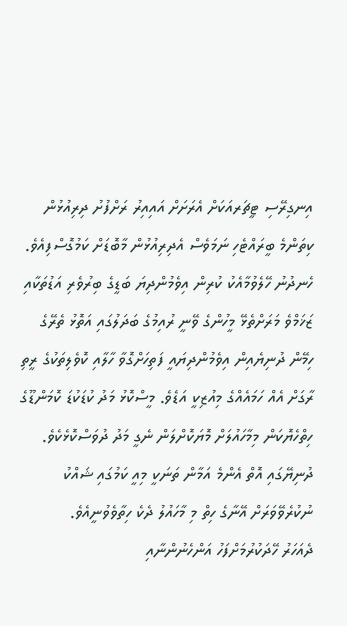އިނގިރޭސި ޓީޗަރއަކަށް އެރަށަށް އައިއިރު ރަށްފުށު ދިރިއުޅުން ކިތަންމެ ބީރައްޓެހި ނަމަވެސް އެދިރިއުޅުން މާބޮޑަށް ކަމުގޮސްފިއެވެ. ހެނދުނު ހޭލެވުމާއެކު ކުރިން އިވެމުންދިޔަ ބަޑީގެ ބިރުވެރި އަޑުތަކާއި ޒަޚަމްވެ މަރަށްތެޅޭ މީހުންގެ ވޭނީ ރުއިމުގެ ބަދަލުގައި އަތޮޅު ތެރޭގެ ހިމޭން ދުނިޔެއިން އިވެމުންދިޔައީ ފަތިހަށްގޮވާ ހާލާއި ކޮވެލިތަކުގެ ރީތި ރާގަށް އެއް ހަމައެއްގެ މިއުޒިކީ އަޑެވެ. މީސްކޮޅު މަދު ކުޑަކުޑަ ކޮމަންޑޫގެ ހިތްހެޔޮކަން މިމާހައުލަށް މޮޔަކޮށްލަން ނެގީ މަދު ދުވަސްކޮޅެކެވެ. ދުނިޔޭގައި އޮތް އެންމެ އަމާން ތަނަކީ މިއީ ކަމުގައި ޝައްކު ނުކުރެވޭވަރަށް އޭނާގެ ހިތް މި މާހައުލު ދެކެ ހިތާވެވުނީއެވެ.
ދެއަހަރު ހޭދަކުރުމަށްފަހު އަންހެނުންނާއި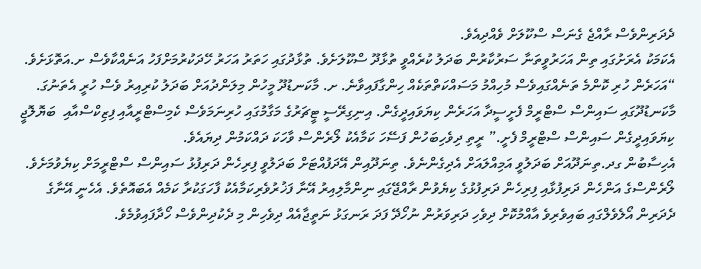ދެދަރިންވެސް ރާއްޖެ ގެނަސް ސްކޫލަށް ވެއްދިއެވެ.
އެކަމަކު އެރަށުގައި ތިން އަހަރުވީތަނާ ސަރުކާރުން ބަދަލު ކުރެއްވީ ތުޅާދޫ ސްކޫލަށެވެ. ތުޅާދުގައި ހަތަރު އަހަރު ހޭދަކުރުމަށްފަހު އަނެއްކާވެސް ށ.އަތޮޅަށެވެ.
“އަހަރެން ހުރި ކޮންމެ ތަނެއްގައިވެސް މުހިއްމު މަސައްކަތްތަކެއް ހިންގާފައިވާނެ. ށ. މާކަނޑުދޫ މީހުން މިލަންދުއަށް ބަދަލު ކުރިއިރު ވެސް ހުރީ އެތަނުގަ. މާކަނޑުދޫގައި ސައިންސް ސްޓްރީމް ފެށީސީދާ އަހަރެން ކިޔަވައިދީގެން. އިނިގިރޭސީ ޓީޗަރުގެ މަގާމުގައި ހުރިނަމަވެސް ކެމިސްޓްރީއާއި ފިޒިކްސްއާއި  ބަޔޮލޮޖީ ކިޔަވައިދީގެން ސައިންސް ސްޓްރީމް ފެށީ.” ރީތި ދިވެހިބަހުން ފަސޭހަ ކަމާއެކު ލޯރެންސް ވާހަކަ ދައްކަމުން ދިޔައެވެ.
އެހިސާބުން ގދ.ތިނަދޫއަށް ބަދަލުވީ އަމިއްލައަށް އެދިގެންނެވެ. ތިނަދޫއިން އޭދަފުއްޓަށް ބަދަލުވީ ފިރިހެން ދަރިފުޅު ސައިންސް ސްޓްރީމަށް ކިޔެވުމަށެވެ.
ލޯރެންސްގެ އަންހެން ދަރިފުޅާއި ފިރިހެން ދަރިފުޅުގެ ކިޔެވުން ރާއްޖޭގައި ނިންމާލިއިރު އޭނާ ފަޚުރުވެރިކަމާއެކު ފާހަގަކުރާ ކަމެއް އެބައޮތެވެ. އެހެނީ އޭނާގެ ދެދަރިން އޯލެވެލްގައި ބައިވެރިވެ އާއްމުކޮށް ދިވެހި ދަރިވަރުން ނުހޯދޭ ފަދަ ރަނގަޅު ނަތީޖާއެއް ދިވެހިން މި ދެކުދިންވެސް ހޯދާފައިވުމެވެ.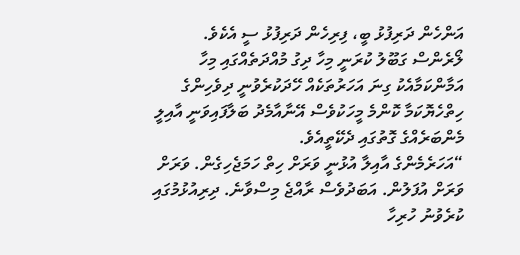އަންހެން ދަރިފުޅު ބީ، ފިރިހެން ދަރިފުޅު ސީ އެކެވެ.
ލޯރެންސް ގަބޫލު ކުރަނީ މިހާ ދިގު މުއްދަތެއްގައި މިހާ އަމާންކަމާއެކު ގިނަ އަހަރުތަކެއް ހޭދަކުރެވުނީ ދިވެހިންގެ ހިތްހެޔޮކަމާ ކޮންމެ މީހަކުވެސް އޭނާއާމެދު ބަލާފައިވަނީ އާއިލީ މެންބަރެއްގެ ގޮތުގައި ދެކޭތީއެވެ.
“އަހަރެމެންގެ އާއިލާ އުޅުނީ ވަރަށް ހިތް ހަމަޖެހިގެން. ވަރަށް ވަރަށް އުފަލުން. އަބަދުވެސް ރާއްޖެ މިސްވާނެ. ދިރިއުޅުމުގައި ކުރެވުނު ހުރިހާ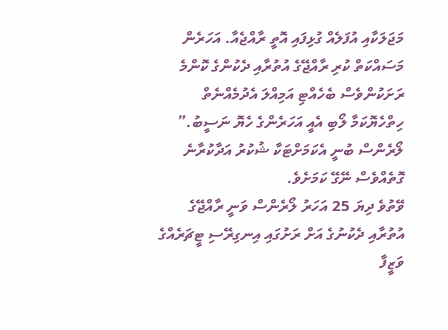މަޖަލަކާއި އުފަލެއް ގުޅިފައި އޮތީ ރާއްޖެއާ. އަހަރެން މަސައްކަތް ކުރި ރާއްޖޭގެ އުތުރާއި ދެކުންގެ ކޮންމެ ރަށަކުންވެސް ބެހެއްޓި އަމިއްލަ އެދުމެއްނެތް ހިތްހެޔޮކަމާ ލޯބި އެއީ އަހަރެންގެ ހެޔޮ ނަސީބު.” ލޯރެންސް ބުނީ އެކަމަށްޓަކާ ޝުކުރު އަދާކުރާނެ ގޮތެއްވެސް ނޭގޭ ކަމަށެވެ.
ވޭތުވެ ދިޔަ 25 އަހަރު ލޯރެންސް ވަނީ ރާއްޖޭގެ އުތުރާއި ދެކުނުގެ އަށް ރަށުގައި އިނގިރޭސި ޓީޗަރެއްގެ ވަޒީފާ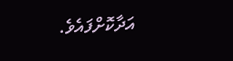އަދާކޮށްފައެވެ.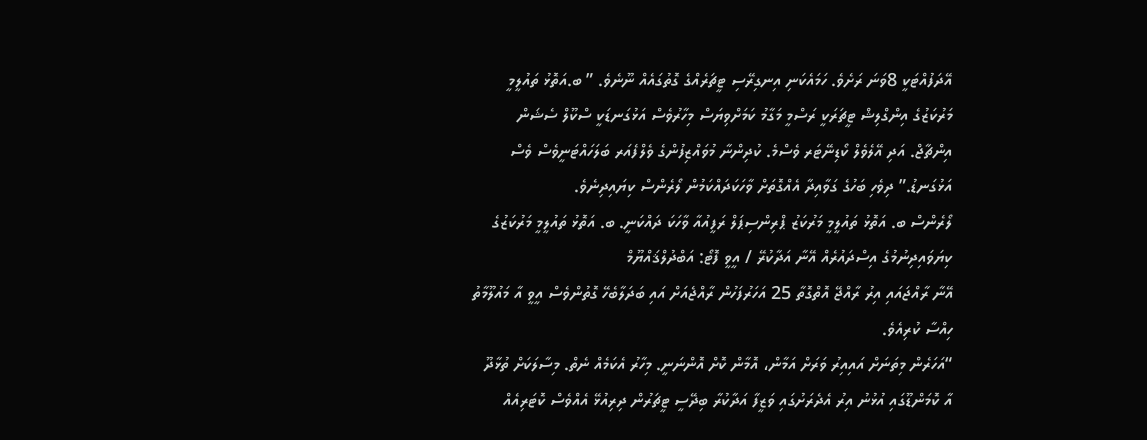އޭދަފުއްޓަކީ 8ވަނަ ރަށެވެ. ހަމައެކަނި އިނގިރޭސި ޓީޗަރެއްގެ ގޮތުގައެއް ނޫނެވެ. ” ބ.އަތޮޅު ތައުލީމީ މަރުކަޒުގެ އިންގްލިޝް ޓީޗަރަކީ ރަސްމީ މަގާމު ކަމަށްވިޔަސް މިހާރުވެސް އަޅުގަނޑަކީ ސްކޫލް ސެޝަން އިންޗާޖް. އަދި އޭލެވެލް ކޯޑިނޭޓަރ ވެސްމެ. ކުދިންނާ މުވައްޒިފުންގެ ވެލްފެއަރ ބަލަހައްޓަނީވެސް ވެސް އަޅުގަނޑު.” ދިވެހި ބަހުގެ ގަވާއިދާ އެއްގޮތަށް ވާހަކަދައްކަމުން ލޯރެންސް ކިޔައިދިނެވެ.
ލޯރެންސް ބ. އަތޮޅު ތައުލީމީ މަރުކަޒު ޕްރިންސިޕަލް ރަފީއުއާ ވާހަކަ ދައްކަނީ. ބ. އަތޮޅު ތައުލީމީ މަރުކަޒުގެ ކިޔަވައިދިނުމުގެ އިސްދައުރެއް އޭނާ އަދާކުރޭ / އީވީ ފޮޓޯ: އަބްދުލްޤައްޔޫމް
އޭނާ ރާއްޖައައި އިރު ރާއްޖޭ އޮތްގޮތާ 25 އަހަރުފަހުން ރާއްޖެއަށް އައި ބަދަލާބެހޭ ގޮތުންވެސް އީވީ އާ މައުލޫމާތު ހިއްސާ ކުރިއެވެ.
“އަހަރެން މިތަނަށް އައިއިރު ވަރަށް އަމާން، އޮމާން ކޮށް އޮންނަނީ. މިހާރު އެކަމެއް ނެތް. މިސާލަކަށް ތުޅާދޫ އާ ކޮމަންޑޫގައި އުޅުނު އިރު އެދެރަށުގައި ވަޒީފާ އަދާކުރާ ބިދޭސީ ޓީޗަރުން ދިރިއުޅޭ އެއްވެސް ކޮޓަރިއެއް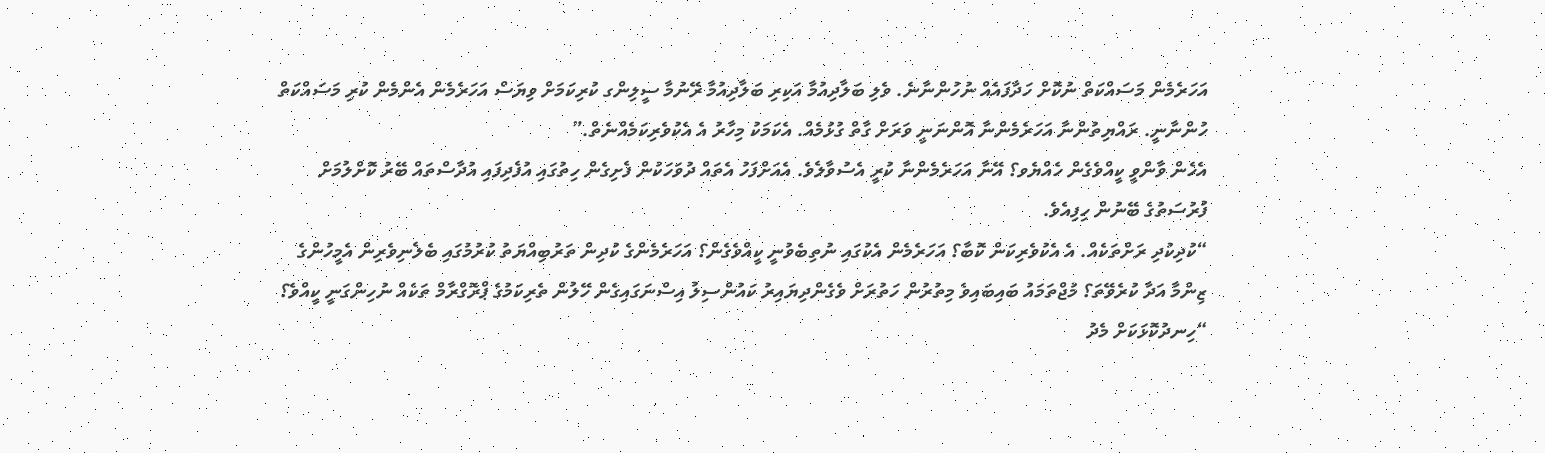އަހަރެމެން މަސައްކަތް ނުކޮށް ހަދާފައެއް ނުހުންނާނެ. ވެލި ބަލާދިއުމާ އަކިރި ބަލާދިއުމާ ރޭނުމާ ސީލިންގ ކުރިކަމަށް ވިޔަސް އަހަރެމެން އެންމެން ކުރި މަސައްކަތް ހުންނާނީ. ރައްޔިތުންނާ އަހަރެމެންނާ އޮންނަނީ ވަރަށް ގާތް ގުޅުމެއް. އެކަމަކު މިހާރު އެ އެކުވެރިކަމެއްނެތް.”
އެހެން ވާންވީ ކީއްވެގެން ހެއްޔެވ؟ އޭނާ އަހަރެމެންނާ ކުރީ އެސުވާލެވެ. އެއަށްފަހު އެތައް ދުވަހަކުން ފެށިގެން ހިތުގައި އުފެދިފައި އުދާސްތައް ބޭރު ކޮށްލުމަށް ފުރުސަތުގެ ބޭނުން ހިފިއެވެ.
“ކުދިކުދި ރަށްތަކެއް. އެ އެކުވެރިކަން ކޮބާ؟ އަހަރެމެން އެކުގައި ނުތިބެވުނީ ކީއްވެގެން؟ އަހަރެމެންގެ ކުދިން ތަރުބިއްޔަތު ކުރުމުގައި ބެލެނިވެރިން އެމީހުންގެ ޒިންމާ އަދާ ކުރެވޭތަ؟ މުޖްތަމައު ބައިބައިވެ މިތުރުން ހަތުރަށް ވެގެންދިޔައިރު ކައުންސިލު އިސްނަގައިގެން ހޭލުން ތެރިކަމުގެ ޕްރޮގްރާމް ތަކެއް ނުހިންގަނީ ކީއްވެ؟ “ހިނދުކޮޅަކަށް މެދު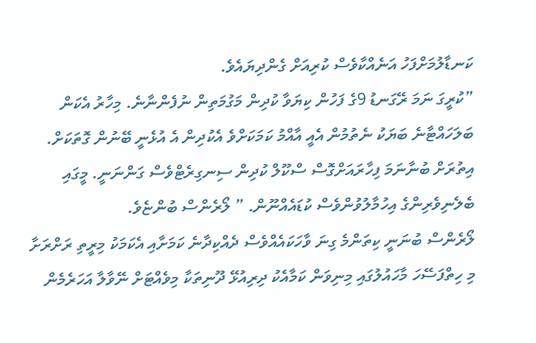ކަނޑާލުމަށްފަހު އަނެއްކާވެސް ކުރިއަށް ގެންދިޔައެވެ.
”ކުރީގަ ނަމަ ރޭގަނޑު 9ގެ ފަހުން ކިޔަވާ ކުދިން މަގުމަތިން ނުފެންނާނެ. މިހާރު އެކަން ބަލަހައްޓާނެ ބަޔަކު ނެތުމުން އެއީ އާއްމު ކަމަކަށްވެ އެކުދިން އެ އުޅެނީ ބޭނުން ގޮތަކަށް. އިތުރަށް ބުނާނަމަ ފިހާރައަށްގޮސް ސްކޫލް ކުދިން ސިނގިރެޓްވެސް ގަންނަނީ. މީގައި ބެލެނިވެރިންގެ އިހުމާލުވުންވެސް ކުޑައެއްނޫން. ” ލޯރެންސް ބުންޏެވެ.
ލޯރެންސް ބުނަނީ ކިތަންމެ ގިނަ ވާހަކައެއްވެސް ދެއްކިދާނެ ކަމަށާއި އެކަމަކު މިރީތި ރަށްރަށާ މި ހިތްފަސޭހަ މާހައުލުގައި މިނިވަން ކަމާއެކު ދިރިއުޅޭ ދޫނިތަކާ މިވެއްޓަށް ނޭވާލާ އަހަރެމެން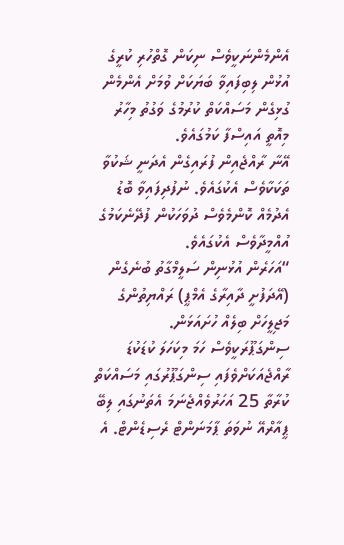އެންމެންނަކީވެސް ނިކަން ގޮތްހުރި ކުރީގެ އުޅުން ލިބިފައިވާ ބަޔަކަށް ވުމަށް އެންމެން ގުޅިގެން މަސައްކަތް ކުރުމުގެ ވަގުތު މިހާރު މިއޮތީ އައިސްފާ ކަމުގައެވެ.
އޭނާ ރާއްޖެއިން ފުރައިގެން އެދަނީ ޝަކުވާ ތަކަކާވެސް އެކުގައެވެ. ނުފުދިފައިވާ ބޮޑު އެދުމެއް ކޮންމެވެސް ދުވަހަކުން ފުދޭނެކަމުގެ އުއްމީދާވެސް އެކުގައެވެ.
“އަހަރެން އުޅުނިން ސަލީމްގާތު ބުނެގެން (އޭދަފުށީ ދާއިރާގެ އެމްޕީ) ރައްޔިތުންގެ މަޖިލީހަށް ބިލެއް ހުށައަޅަން. ސިންގަޕޫރަކީވެސް ހަމަ މިކަހަލަ ކުޑަކުޑަ ރާއްޖެއަކަށްވެފައި ސިންގަޕޫރުގައި މަސައްކަތް ކުރާތާ 25 އަހަރުވެއްޖެނަމަ އެތަނުގައި ލިބޭ ޕީއާރްއޭ ނުވަތަ ޕާމަނަންޓް ރެސިޑެންޓް. އެ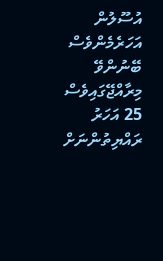އުސޫލުން އަހަރެމެންވެސް ބޭނުންވޭ މިރާއްޖޭގައިވެސް 25 އަހަރު ރައްޔިތުންނަށް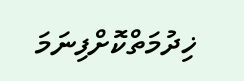ޚިދުމަތްކޮށްފިނަމަ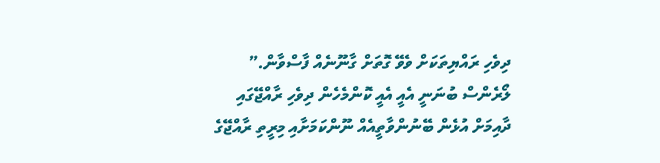ދިވެހި ރައްޔިތަކަށް ވެވޭ ގޮތަށް ގާނޫނެއް ފާސްވާން.”
ލޯރެންސް ބުނަނީ އެއީ އެއީ ކޮންމެހެން ދިވެހި ރާއްޖޭގައި ދާއިމަށް އުޅެން ބޭނުންވާތީއެއް ނޫންކަމަށާއި މިރީތި ރާއްޖޭގެ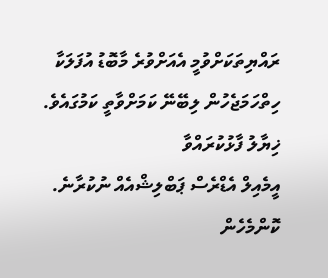ރައްޔިތަކަށްވުމީ އެއަށްވުރެ މާބޮޑު އުފަލަކާ ހިތްހަމަޖެހުން ލިބޭނޭ ކަމަށްވާތީ ކަމުގައެވެ.
ޚިޔާލު ފާޅުކުރައްވާ
އީމެއިލް އެޑްރެސް ޕަބްލިޝްއެއް ނުކުރާނެ. ކޮންމެހެން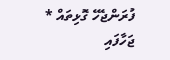ފުރަންޖެހޭ ގޮޅިތައް * ޖަހާފައި